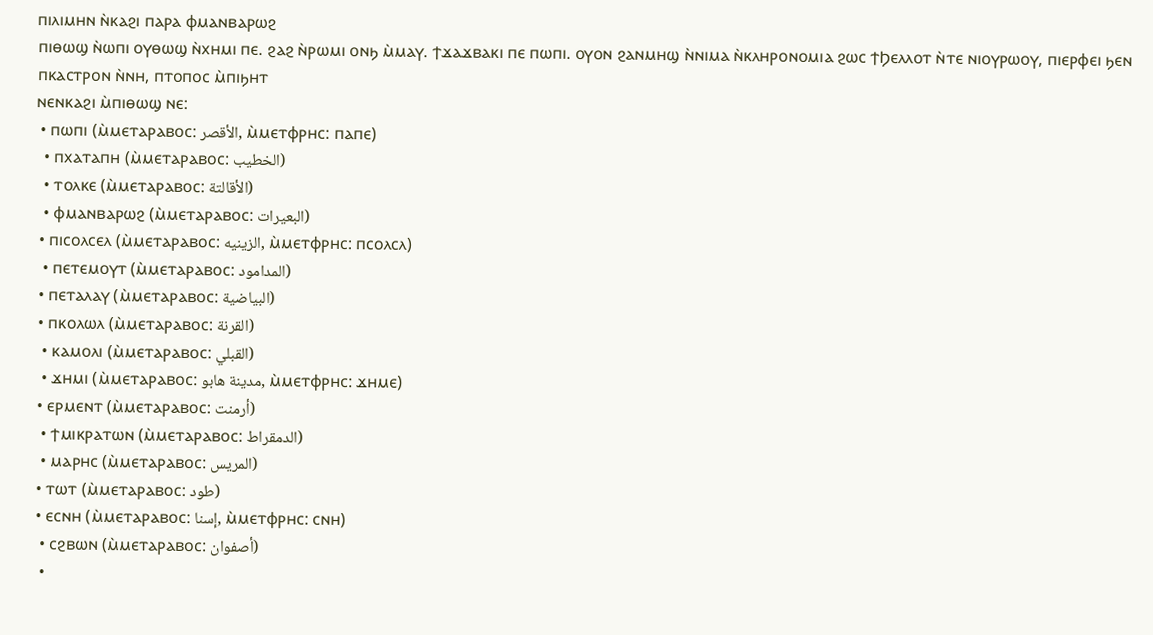ⲡⲓⲗⲓⲙⲏⲛ ⲛ̀ⲕⲁϩⲓ ⲡⲁⲣⲁ ⲫⲙⲁⲛⲃⲁⲣⲱϩ
ⲡⲓⲑⲱϣ ⲛ̀ⲱⲡⲓ ⲟⲩⲑⲱϣ ⲛ̀ⲭⲏⲙⲓ ⲡⲉ. ϩⲁϩ ⲛ̀ⲣⲱⲙⲓ ⲟⲛϧ ⲙ̀ⲙⲁⲩ. ϯϫⲁϫⲃⲁⲕⲓ ⲡⲉ ⲡⲱⲡⲓ. ⲟⲩⲟⲛ ϩⲁⲛⲙⲏϣ ⲛ̀ⲛⲓⲙⲁ ⲛ̀ⲕⲗⲏⲣⲟⲛⲟⲙⲓⲁ ϩⲱⲥ ϯϦⲉⲗⲗⲟⲧ ⲛ̀ⲧⲉ ⲛⲓⲟⲩⲣⲱⲟⲩ, ⲡⲓⲉⲣⲫⲉⲓ ϧⲉⲛ ⲡⲕⲁⲥⲧⲣⲟⲛ ⲛ̀ⲛⲏ, ⲡⲧⲟⲡⲟⲥ ⲙ̀ⲡⲓϧⲏⲧ
ⲛⲉⲛⲕⲁϩⲓ ⲙ̀ⲡⲓⲑⲱϣ ⲛⲉ:
 • ⲡⲱⲡⲓ (ⲙ̀ⲙⲉⲧⲁⲣⲁⲃⲟⲥ: الأقصر, ⲙ̀ⲙⲉⲧⲫⲣⲏⲥ: ⲡⲁⲡⲉ)
  • ⲡⲭⲁⲧⲁⲡⲏ (ⲙ̀ⲙⲉⲧⲁⲣⲁⲃⲟⲥ: الخطيب)
  • ⲧⲟⲗⲕⲉ (ⲙ̀ⲙⲉⲧⲁⲣⲁⲃⲟⲥ: الأقالتة)
  • ⲫⲙⲁⲛⲃⲁⲣⲱϩ (ⲙ̀ⲙⲉⲧⲁⲣⲁⲃⲟⲥ: البعيرات)
 • ⲡⲓⲥⲟⲗⲥⲉⲗ (ⲙ̀ⲙⲉⲧⲁⲣⲁⲃⲟⲥ: الزينيه, ⲙ̀ⲙⲉⲧⲫⲣⲏⲥ: ⲡⲥⲟⲗⲥⲗ)
  • ⲡⲉⲧⲉⲙⲟⲩⲧ (ⲙ̀ⲙⲉⲧⲁⲣⲁⲃⲟⲥ: المدامود)
 • ⲡⲉⲧⲁⲗⲁⲩ (ⲙ̀ⲙⲉⲧⲁⲣⲁⲃⲟⲥ: البياضية)
 • ⲡⲕⲟⲗⲱⲗ (ⲙ̀ⲙⲉⲧⲁⲣⲁⲃⲟⲥ: القرنة)
  • ⲕⲁⲙⲟⲗⲓ (ⲙ̀ⲙⲉⲧⲁⲣⲁⲃⲟⲥ: القبلي)
  • ϫⲏⲙⲓ (ⲙ̀ⲙⲉⲧⲁⲣⲁⲃⲟⲥ: مدينة هابو, ⲙ̀ⲙⲉⲧⲫⲣⲏⲥ: ϫⲏⲙⲉ)
 • ⲉⲣⲙⲉⲛⲧ (ⲙ̀ⲙⲉⲧⲁⲣⲁⲃⲟⲥ: أرمنت)
  • ϯⲙⲓⲕⲣⲁⲧⲱⲛ (ⲙ̀ⲙⲉⲧⲁⲣⲁⲃⲟⲥ: الدمقراط)
  • ⲙⲁⲣⲏⲥ (ⲙ̀ⲙⲉⲧⲁⲣⲁⲃⲟⲥ: المريس)
 • ⲧⲱⲧ (ⲙ̀ⲙⲉⲧⲁⲣⲁⲃⲟⲥ: طود)
 • ⲉⲥⲛⲏ (ⲙ̀ⲙⲉⲧⲁⲣⲁⲃⲟⲥ: إسنا, ⲙ̀ⲙⲉⲧⲫⲣⲏⲥ: ⲥⲛⲏ)
  • ⲥϩⲃⲱⲛ (ⲙ̀ⲙⲉⲧⲁⲣⲁⲃⲟⲥ: أصفوان)
  •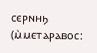ⲥⲉⲣⲛⲏϧ (ⲙ̀ⲙⲉⲧⲁⲣⲁⲃⲟⲥ: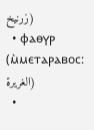زرنيخ)
  • ⲫⲁⲑⲩⲣ (ⲙ̀ⲙⲉⲧⲁⲣⲁⲃⲟⲥ: الغريرة)
  •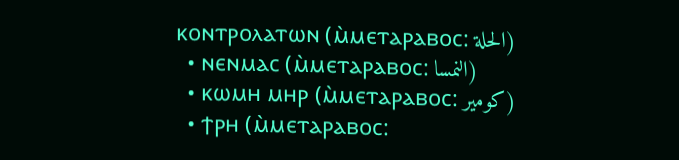ⲕⲟⲛⲧⲣⲟⲗⲁⲧⲱⲛ (ⲙ̀ⲙⲉⲧⲁⲣⲁⲃⲟⲥ: الحلة)
  • ⲛⲉⲛⲙⲁⲥ (ⲙ̀ⲙⲉⲧⲁⲣⲁⲃⲟⲥ: النمسا)
  • ⲕⲱⲙⲏ ⲙⲏⲣ (ⲙ̀ⲙⲉⲧⲁⲣⲁⲃⲟⲥ: كومير)
  • ϯⲣⲏ (ⲙ̀ⲙⲉⲧⲁⲣⲁⲃⲟⲥ: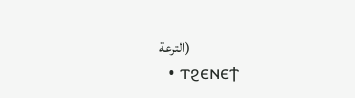الترعة)
  • ⲧϩⲉⲛⲉϯ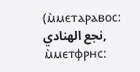(ⲙ̀ⲙⲉⲧⲁⲣⲁⲃⲟⲥ: نجع الهنادي, ⲙ̀ⲙⲉⲧⲫⲣⲏⲥ: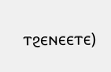ⲧϩⲉⲛⲉⲉⲧⲉ)